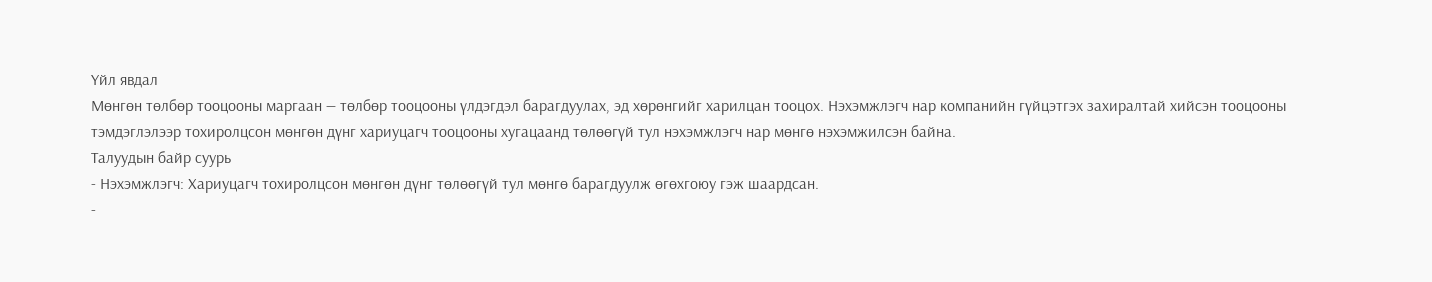Үйл явдал
Мөнгөн төлбөр тооцооны маргаан — төлбөр тооцооны үлдэгдэл барагдуулах, эд хөрөнгийг харилцан тооцох. Нэхэмжлэгч нар компанийн гүйцэтгэх захиралтай хийсэн тооцооны тэмдэглэлээр тохиролцсон мөнгөн дүнг хариуцагч тооцооны хугацаанд төлөөгүй тул нэхэмжлэгч нар мөнгө нэхэмжилсэн байна.
Талуудын байр суурь
- Нэхэмжлэгч: Хариуцагч тохиролцсон мөнгөн дүнг төлөөгүй тул мөнгө барагдуулж өгөхгоюу гэж шаардсан.
-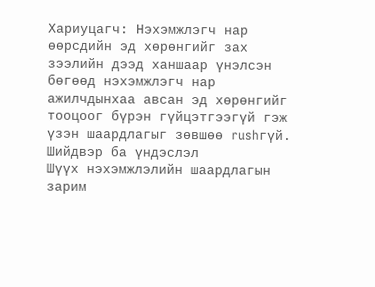Хариуцагч: Нэхэмжлэгч нар өөрсдийн эд хөрөнгийг зах зээлийн дээд ханшаар үнэлсэн бөгөөд нэхэмжлэгч нар ажилчдынхаа авсан эд хөрөнгийг тооцоог бүрэн гүйцэтгээгүй гэж үзэн шаардлагыг зөвшөө rushгүй.
Шийдвэр ба үндэслэл
Шүүх нэхэмжлэлийн шаардлагын зарим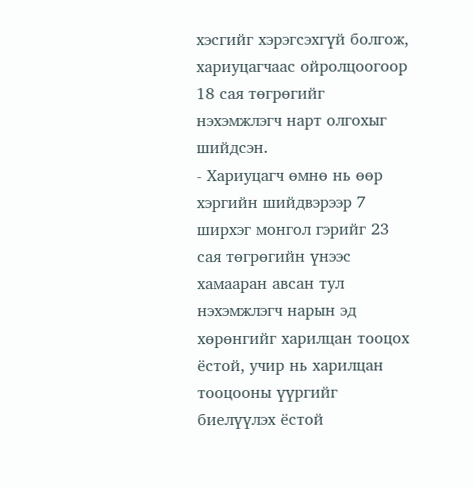хэсгийг хэрэгсэхгүй болгож, хариуцагчаас ойролцоогоор 18 сая төгрөгийг нэхэмжлэгч нарт олгохыг шийдсэн.
- Хариуцагч өмнө нь өөр хэргийн шийдвэрээр 7 ширхэг монгол гэрийг 23 сая төгрөгийн үнээс хамааран авсан тул нэхэмжлэгч нарын эд хөрөнгийг харилцан тооцох ёстой, учир нь харилцан тооцооны үүргийг биелүүлэх ёстой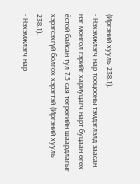(Иргэний хууль 238.1).
- Нэхэмжлэгч нар тооцооны тэмдэглэлд заасан нэг монгол гэрийг хариуцагч нарт буцаан өгөх ёстой байсан тул 7.5 сая төгрөгийн шаардлагыг хэрэгсэхгүй болгох хэрэгтэй (Иргэний хууль 238.1).
- Нэхэмжлэгч нар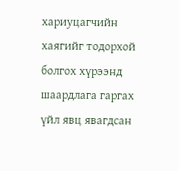хариуцагчийн хаягийг тодорхой болгох хүрээнд шаардлага гаргах үйл явц явагдсан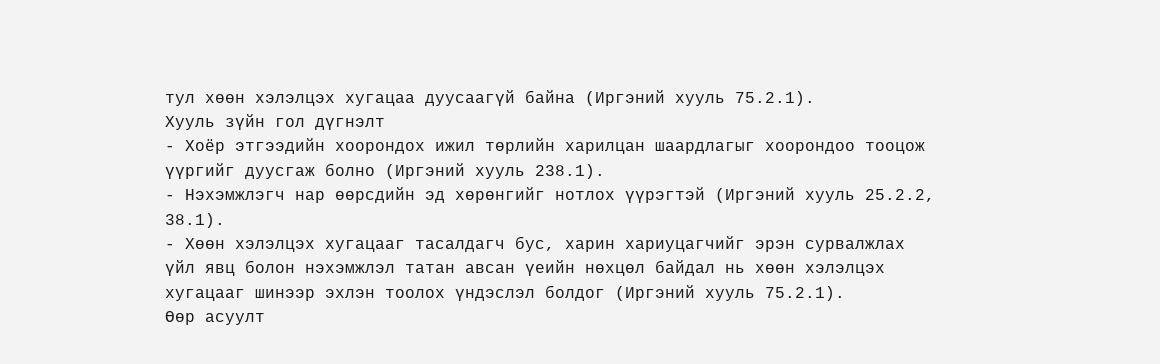тул хөөн хэлэлцэх хугацаа дуусаагүй байна (Иргэний хууль 75.2.1).
Хууль зүйн гол дүгнэлт
- Хоёр этгээдийн хоорондох ижил төрлийн харилцан шаардлагыг хоорондоо тооцож үүргийг дуусгаж болно (Иргэний хууль 238.1).
- Нэхэмжлэгч нар өөрсдийн эд хөрөнгийг нотлох үүрэгтэй (Иргэний хууль 25.2.2, 38.1).
- Хөөн хэлэлцэх хугацааг тасалдагч бус, харин хариуцагчийг эрэн сурвалжлах үйл явц болон нэхэмжлэл татан авсан үеийн нөхцөл байдал нь хөөн хэлэлцэх хугацааг шинээр эхлэн тоолох үндэслэл болдог (Иргэний хууль 75.2.1).
Өөр асуулт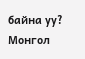байна уу?
Монгол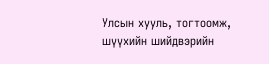Улсын хууль, тогтоомж, шүүхийн шийдвэрийн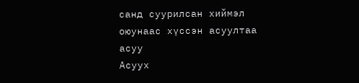санд суурилсан хиймэл оюунаас хүссэн асуултаа асуу
Асуух